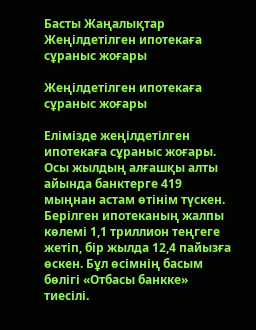Басты Жаңалықтар Жеңілдетілген ипотекаға сұраныс жоғары

Жеңілдетілген ипотекаға сұраныс жоғары

Елімізде жеңілдетілген ипотекаға сұраныс жоғары. Осы жылдың алғашқы алты айында банктерге 419 мыңнан астам өтінім түскен. Берілген ипотеканың жалпы көлемі 1,1 триллион теңгеге жетіп, бір жылда 12,4 пайызға өскен. Бұл өсімнің басым бөлігі «Отбасы банкке» тиесілі.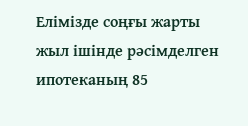Елімізде соңғы жарты жыл ішінде рәсімделген ипотеканың 85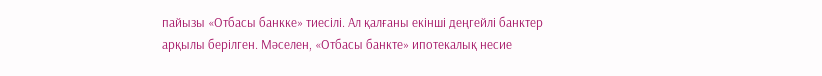пайызы «Отбасы банкке» тиесілі. Ал қалғаны екінші деңгейлі банктер арқылы берілген. Мәселен, «Отбасы банкте» ипотекалық несие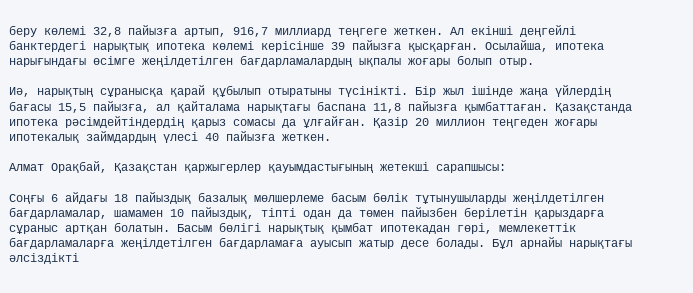беру көлемі 32,8 пайызға артып, 916,7 миллиард теңгеге жеткен. Ал екінші деңгейлі банктердегі нарықтық ипотека көлемі керісінше 39 пайызға қысқарған. Осылайша, ипотека нарығындағы өсімге жеңілдетілген бағдарламалардың ықпалы жоғары болып отыр.

Иә, нарықтың сұранысқа қарай құбылып отыратыны түсінікті. Бір жыл ішінде жаңа үйлердің бағасы 15,5 пайызға, ал қайталама нарықтағы баспана 11,8 пайызға қымбаттаған. Қазақстанда ипотека рәсімдейтіндердің қарыз сомасы да ұлғайған. Қазір 20 миллион теңгеден жоғары ипотекалық займдардың үлесі 40 пайызға жеткен.

Алмат Орақбай, Қазақстан қаржыгерлер қауымдастығының жетекші сарапшысы:

Соңғы 6 айдағы 18 пайыздық базалық мөлшерлеме басым бөлік тұтынушыларды жеңілдетілген бағдарламалар, шамамен 10 пайыздық, тіпті одан да төмен пайызбен берілетін қарыздарға сұраныс артқан болатын. Басым бөлігі нарықтық қымбат ипотекадан гөрі, мемлекеттік бағдарламаларға жеңілдетілген бағдарламаға ауысып жатыр десе болады. Бұл арнайы нарықтағы әлсіздікті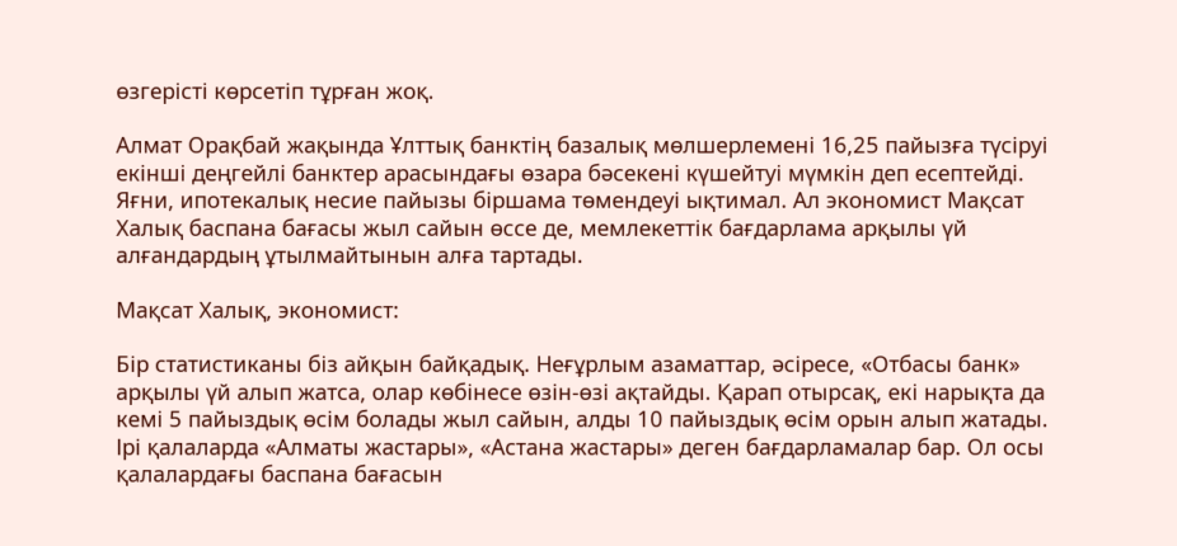өзгерісті көрсетіп тұрған жоқ.

Алмат Орақбай жақында Ұлттық банктің базалық мөлшерлемені 16,25 пайызға түсіруі екінші деңгейлі банктер арасындағы өзара бәсекені күшейтуі мүмкін деп есептейді. Яғни, ипотекалық несие пайызы біршама төмендеуі ықтимал. Ал экономист Мақсат Халық баспана бағасы жыл сайын өссе де, мемлекеттік бағдарлама арқылы үй алғандардың ұтылмайтынын алға тартады.

Мақсат Халық, экономист:

Бір статистиканы біз айқын байқадық. Неғұрлым азаматтар, әсіресе, «Отбасы банк» арқылы үй алып жатса, олар көбінесе өзін-өзі ақтайды. Қарап отырсақ, екі нарықта да кемі 5 пайыздық өсім болады жыл сайын, алды 10 пайыздық өсім орын алып жатады. Ірі қалаларда «Алматы жастары», «Астана жастары» деген бағдарламалар бар. Ол осы қалалардағы баспана бағасын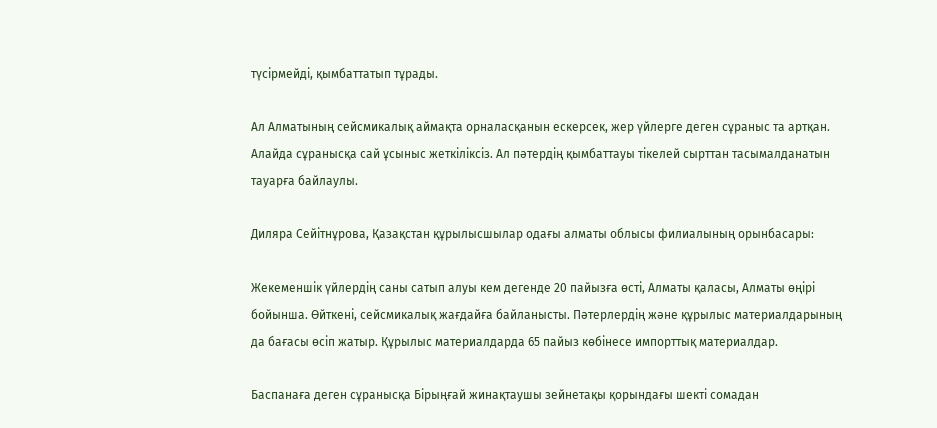түсірмейді, қымбаттатып тұрады.

Ал Алматының сейсмикалық аймақта орналасқанын ескерсек, жер үйлерге деген сұраныс та артқан. Алайда сұранысқа сай ұсыныс жеткіліксіз. Ал пәтердің қымбаттауы тікелей сырттан тасымалданатын тауарға байлаулы.

Диляра Сейітнұрова, Қазақстан құрылысшылар одағы алматы облысы филиалының орынбасары:

Жекеменшік үйлердің саны сатып алуы кем дегенде 20 пайызға өсті, Алматы қаласы, Алматы өңірі бойынша. Өйткені, сейсмикалық жағдайға байланысты. Пәтерлердің және құрылыс материалдарының да бағасы өсіп жатыр. Құрылыс материалдарда 65 пайыз көбінесе импорттық материалдар.

Баспанаға деген сұранысқа Бірыңғай жинақтаушы зейнетақы қорындағы шекті сомадан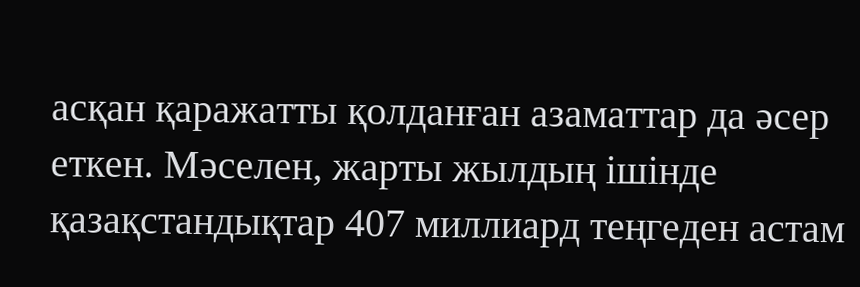асқан қаражатты қолданған азаматтар да әсер еткен. Мәселен, жарты жылдың ішінде қазақстандықтар 407 миллиард теңгеден астам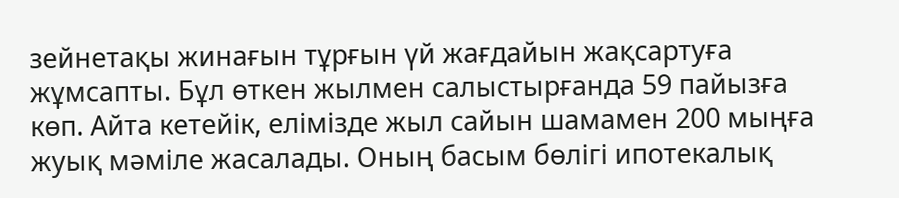зейнетақы жинағын тұрғын үй жағдайын жақсартуға жұмсапты. Бұл өткен жылмен салыстырғанда 59 пайызға көп. Айта кетейік, елімізде жыл сайын шамамен 200 мыңға жуық мәміле жасалады. Оның басым бөлігі ипотекалық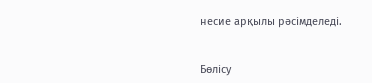несие арқылы рәсімделеді.


Бөлісу